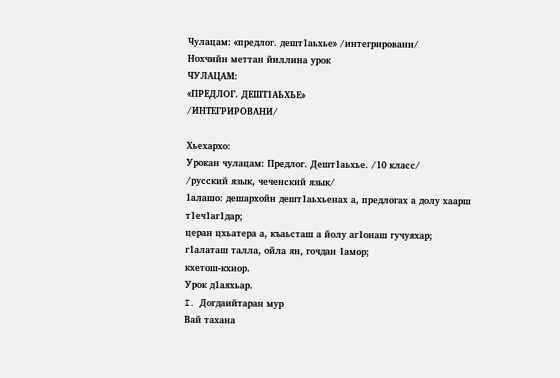Чулацам: «предлог. дешт1аьхье» /интегрировани/
Нохчийн меттан йиллина урок
ЧУЛАЦАМ:
«ПРЕДЛОГ. ДЕШТ1АЬХЬЕ»
/ИНТЕГРИРОВАНИ/

Хьехархо:
Урокан чулацам: Предлог. Дешт1аьхье. /10 класс/
/русский язык, чеченский язык/
1алашо: дешархойн дешт1аьхьенах а, предлогах а долу хаарш
т1еч1аг1дар;
церан цхьатера а, къаьсташ а йолу аг1онаш гучуяхар;
г1алаташ талла, ойла ян, гочдан 1амор;
кхетош-кхиор.
Урок д1аяхьар.
I. Догдаийтаран мур
Вай тахана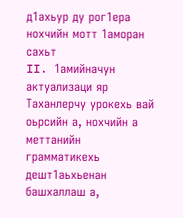д1ахьур ду рог1ера нохчийн мотт 1аморан сахьт
II. 1амийначун актуализаци яр
Таханлерчу урокехь вай оьрсийн а, нохчийн а меттанийн грамматикехь дешт1аьхьенан башхаллаш а,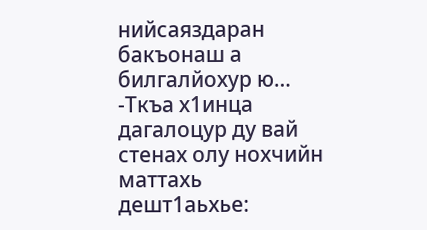нийсаяздаран бакъонаш а билгалйохур ю…
-Ткъа х1инца дагалоцур ду вай стенах олу нохчийн маттахь дешт1аьхье: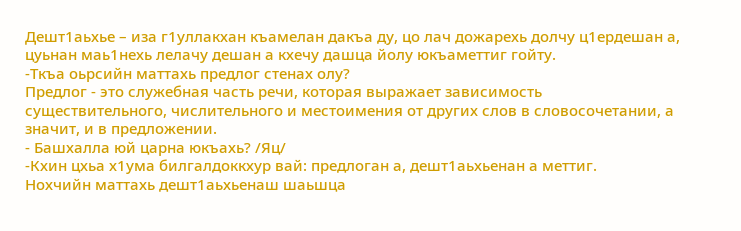Дешт1аьхье – иза г1уллакхан къамелан дакъа ду, цо лач дожарехь долчу ц1ердешан а, цуьнан маь1нехь лелачу дешан а кхечу дашца йолу юкъаметтиг гойту.
-Ткъа оьрсийн маттахь предлог стенах олу?
Предлог - это служебная часть речи, которая выражает зависимость существительного, числительного и местоимения от других слов в словосочетании, а значит, и в предложении.
- Башхалла юй царна юкъахь? /Яц/
-Кхин цхьа х1ума билгалдоккхур вай: предлоган а, дешт1аьхьенан а меттиг.
Нохчийн маттахь дешт1аьхьенаш шаьшца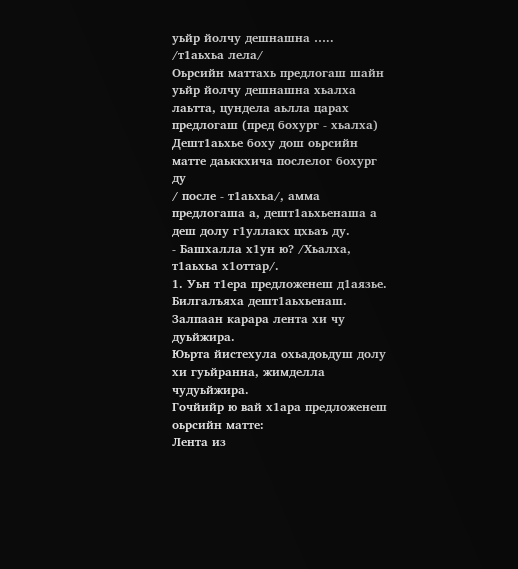уьйр йолчу дешнашна …..
/т1аьхьа лела/
Оьрсийн маттахь предлогаш шайн уьйр йолчу дешнашна хьалха лаьтта, цундела аьлла царах предлогаш (пред бохург - хьалха)
Дешт1аьхье боху дош оьрсийн матте даьккхича послелог бохург ду
/ после - т1аьхьа/, амма предлогаша а, дешт1аьхьенаша а деш долу г1уллакх цхьаъ ду.
- Башхалла х1ун ю? /Хьалха, т1аьхьа х1оттар/.
1. Уьн т1ера предложенеш д1аязье.
Билгалъяха дешт1аьхьенаш.
Залпаан карара лента хи чу дуьйжира.
Юьрта йистехула охьадоьдуш долу хи гуьйранна, жимделла чудуьйжира.
Гочйийр ю вай х1ара предложенеш оьрсийн матте:
Лента из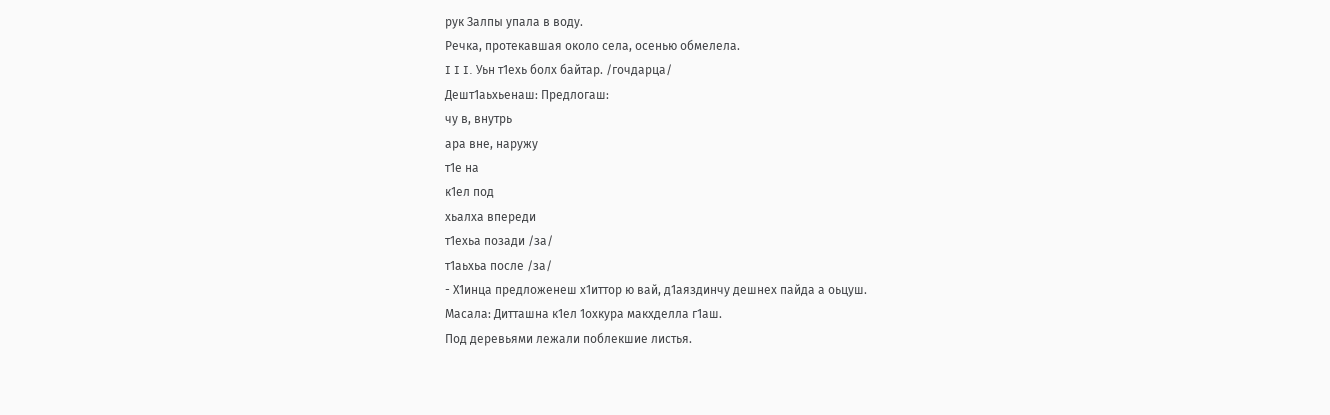рук Залпы упала в воду.
Речка, протекавшая около села, осенью обмелела.
I I I. Уьн т1ехь болх байтар. /гочдарца/
Дешт1аьхьенаш: Предлогаш:
чу в, внутрь
ара вне, наружу
т1е на
к1ел под
хьалха впереди
т1ехьа позади /за/
т1аьхьа после /за/
- Х1инца предложенеш х1иттор ю вай, д1аяздинчу дешнех пайда а оьцуш.
Масала: Дитташна к1ел 1охкура макхделла г1аш.
Под деревьями лежали поблекшие листья.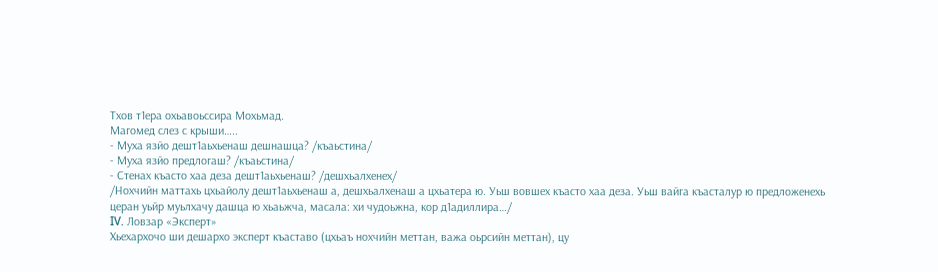Тхов т1ера охьавоьссира Мохьмад.
Магомед слез с крыши…..
- Муха язйо дешт1аьхьенаш дешнашца? /къаьстина/
- Муха язйо предлогаш? /къаьстина/
- Стенах къасто хаа деза дешт1аьхьенаш? /дешхьалхенех/
/Нохчийн маттахь цхьайолу дешт1аьхьенаш а, дешхьалхенаш а цхьатера ю. Уьш вовшех къасто хаа деза. Уьш вайга къасталур ю предложенехь церан уьйр муьлхачу дашца ю хьаьжча, масала: хи чудоьжна, кор д1адиллира…/
IV. Ловзар «Эксперт»
Хьехархочо ши дешархо эксперт къаставо (цхьаъ нохчийн меттан, важа оьрсийн меттан), цу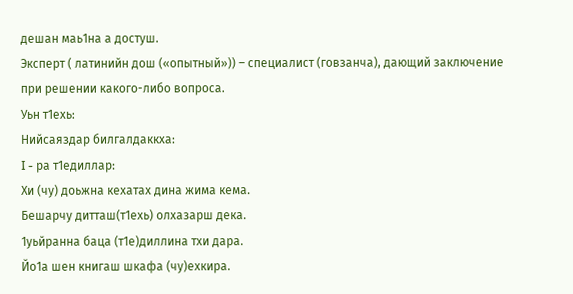дешан маь1на а достуш.
Эксперт ( латинийн дош («опытный»)) – специалист (говзанча), дающий заключение при решении какого-либо вопроса.
Уьн т1ехь:
Нийсаяздар билгалдаккха:
I - ра т1едиллар:
Хи (чу) доьжна кехатах дина жима кема.
Бешарчу дитташ(т1ехь) олхазарш дека.
1уьйранна баца (т1е)диллина тхи дара.
Йо1а шен книгаш шкафа (чу)ехкира.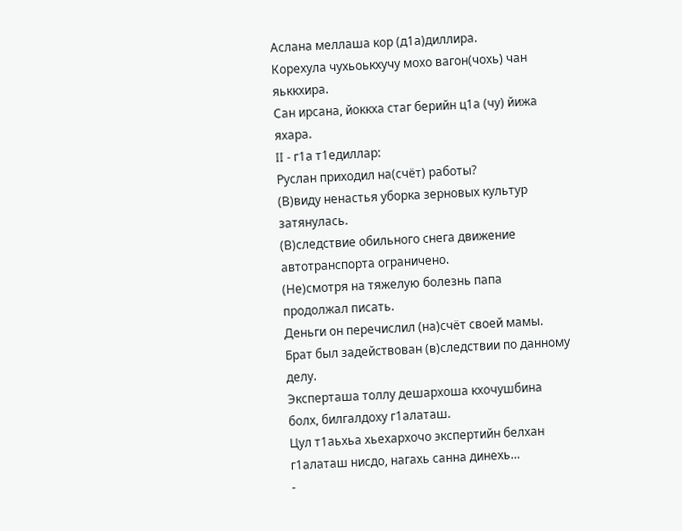Аслана меллаша кор (д1а)диллира.
Корехула чухьоькхучу мохо вагон(чохь) чан яьккхира.
Сан ирсана, йоккха стаг берийн ц1а (чу) йижа яхара.
II - г1а т1едиллар:
Руслан приходил на(счёт) работы?
(В)виду ненастья уборка зерновых культур затянулась.
(В)следствие обильного снега движение автотранспорта ограничено.
(Не)смотря на тяжелую болезнь папа продолжал писать.
Деньги он перечислил (на)счёт своей мамы.
Брат был задействован (в)следствии по данному делу.
Эксперташа толлу дешархоша кхочушбина болх, билгалдоху г1алаташ.
Цул т1аьхьа хьехархочо экспертийн белхан г1алаташ нисдо, нагахь санна динехь…
-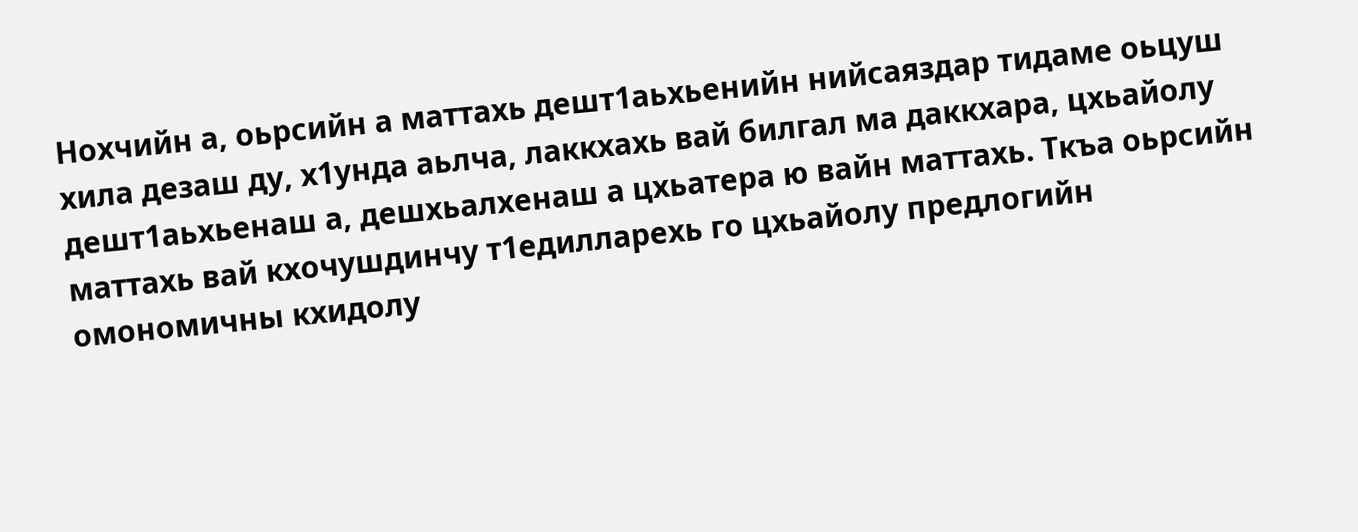Нохчийн а, оьрсийн а маттахь дешт1аьхьенийн нийсаяздар тидаме оьцуш хила дезаш ду, х1унда аьлча, лаккхахь вай билгал ма даккхара, цхьайолу дешт1аьхьенаш а, дешхьалхенаш а цхьатера ю вайн маттахь. Ткъа оьрсийн маттахь вай кхочушдинчу т1едилларехь го цхьайолу предлогийн омономичны кхидолу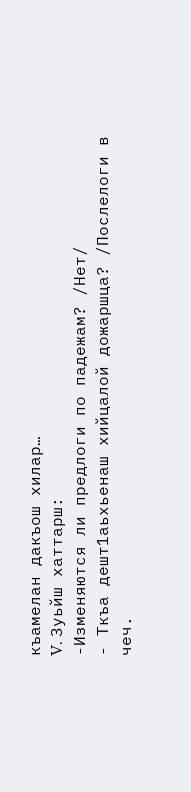къамелан дакъош хилар…
V. Зуьйш хаттарш:
-Изменяются ли предлоги по падежам? /Нет/
- Ткъа дешт1аьхьенаш хийцалой дожаршца? /Послелоги в чеч.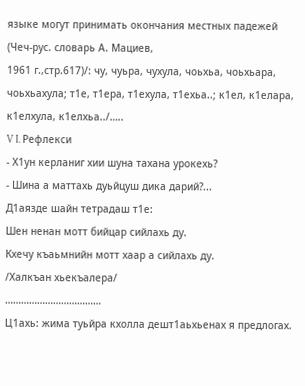языке могут принимать окончания местных падежей (Чеч-рус. словарь А. Мациев,
1961 г.,стр.617)/: чу, чуьра, чухула, чоьхьа, чоьхьара, чоьхьахула; т1е, т1ера, т1ехула, т1ехьа..; к1ел, к1елара, к1елхула, к1елхьа../…..
V I. Рефлекси
- Х1ун керланиг хии шуна тахана урокехь?
- Шина а маттахь дуьйцуш дика дарий?...
Д1аязде шайн тетрадаш т1е:
Шен ненан мотт бийцар сийлахь ду.
Кхечу къаьмнийн мотт хаар а сийлахь ду.
/Халкъан хьекъалера/
………………………………
Ц1ахь: жима туьйра кхолла дешт1аьхьенах я предлогах.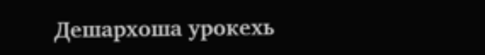Дешархоша урокехь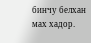бинчу белхан мах хадор.